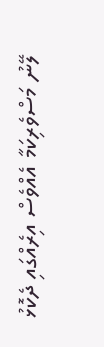ލޭނު މަސްވެރިކަމާ އެއްވެސް އިރެއްގައި ދެކޮޅު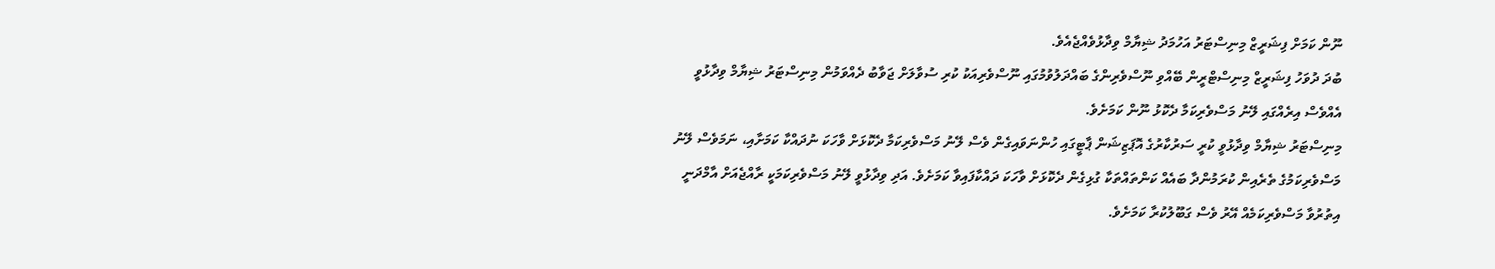ނޫން ކަމަށް ފިޝަރީޒް މިނިސްޓަރު އަހުމަދު ޝިޔާމް ވިދާޅުވެއްޖެއެވެ.
ބުދަ ދުވަހު ފިޝަރީޒް މިނިސްޓްރީން ބޭއްވި ނޫސްވެރިންގެ ބައްދަލުވުމުގައި ނޫސްވެރިއަކު ކުރި ސުވާލަށް ޖަވާބު ދެއްވަމުން މިނިސްޓަރު ޝިޔާމް ވިދާޅުވީ އެއްވެސް އިރެއްގައި ލޭނު މަސްވެރިކަމާ ދެކޮޅު ނޫން ކަމަށެވެ.
މިނިސްޓަރު ޝިޔާމް ވިދާޅުވީ ކުރީ ސަރުކާރުގެ އޮޕަޒިޝަން ޕާޓީގައި ހުންނަވައިގެން ވެސް ލޭނު މަސްވެރިކަމާ ދެކޮޅަށް ވާހަކަ ނުދައްކާ ކަމަށާއި، ނަމަވެސް ލޭނު މަސްވެރިކަމުގެ ތެރެއިން ކުރަމުންދާ ބައެއް ކަންތައްތަކާ ގުޅިގެން ދެކޮޅަށް ވާހަކަ ދައްކާފައިވާ ކަމަށެވެ. އަދި ވިދާޅުވީ ލޭނު މަސްވެރިކަމަކީ ރާއްޖެއަށް އާމްދަނީ އިތުރުވާ މަސްވެރިކަމެއް އޭރު ވެސް ގަބޫލުކުރާ ކަމަށެވެ.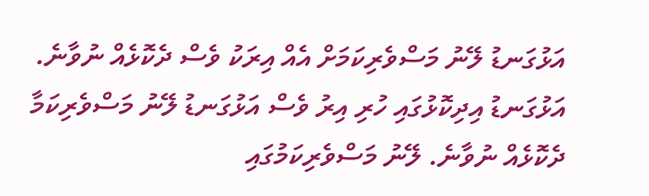އަޅުގަނޑު ލޭނު މަސްވެރިކަމަށް އެއް އިރަކު ވެސް ދެކޮޅެއް ނުވާނެ. އަޅުގަނޑު އިދިކޮޅުގައި ހުރި އިރު ވެސް އަޅުގަނޑު ލޭނު މަސްވެރިކަމާ ދެކޮޅެއް ނުވާނެ. ލޭނު މަސްވެރިކަމުގައި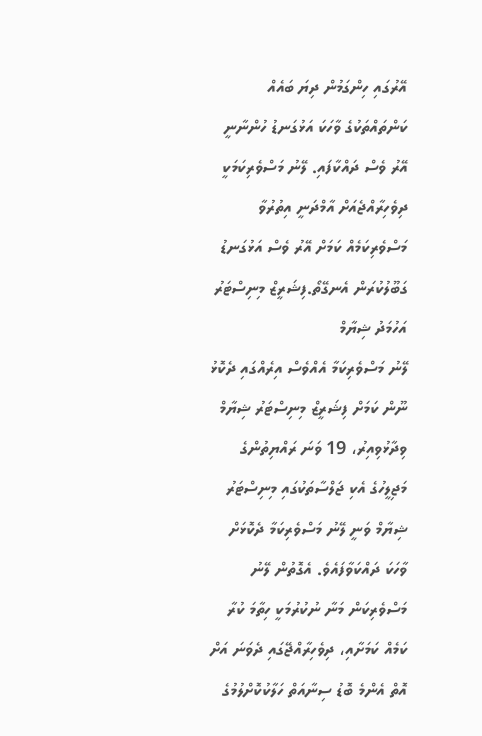އޭރުގައި ހިންގަމުން ދިޔަ ބައެއް ކަންތައްތަކުގެ ވާހަކަ އަޅުގަނޑު ހުންނާނީ އޭރު ވެސް ދައްކާފައި. ލޭނު މަސްވެރިކަމަކީ ދިވެހިރާއްޖެއަށް އާމްދަނީ އިތުރުވާ މަސްވެރިކަމެއް ކަމަށް އޭރު ވެސް އަޅުގަނޑު ގަބޫލުކުރަން އެނގޭތޯ.ފިޝަރީޒް މިނިސްޓަރު އަހުމަދު ޝިޔާމް
ލޭނު މަސްވެރިކަމާ އެއްވެސް އިރެއްގައި ދެކޮޅު ނޫން ކަމަށް ފިޝަރީޒް މިނިސްޓަރު ޝިޔާމް ވިދާޅުވިއިރު، 19 ވަނަ ރައްޔިތުންގެ މަޖިލީހުގެ އެކި ޖަލްސާތަކުގައި މިނިސްޓަރު ޝިޔާމް ވަނީ ލޭނު މަސްވެރިކަމާ ދެކޮޅަށް ވާހަކަ ދައްކަވާފައެވެ. އެގޮތުން ލޭނު މަސްވެރިކަން މަނާ ނުކުރުމަކީ ހިތާމަ ކުރާ ކަމެއް ކަމަށާއި، ދިވެހިރާއްޖޭގައި ދެވަނަ އަށް އޮތް އެންމެ ބޮޑު ސިނާއަތް ހަލާކުކޮށްލުމުގެ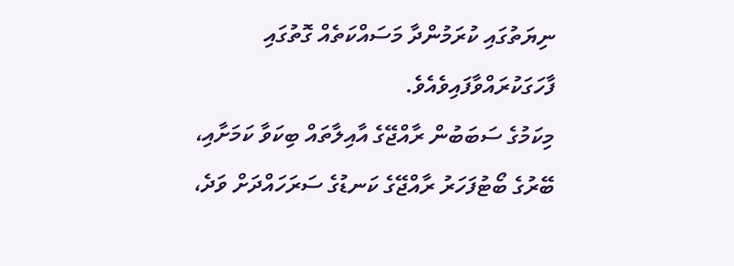ނިޔަތުގައި ކުރަމުންދާ މަސައްކަތެއް ގޮތުގައި ފާހަގަކުރައްވާފައިވެއެވެ.
މިކަމުގެ ސަބަބުން ރާއްޖޭގެ އާއިލާތައް ބިކަވާ ކަމަށާއި، ބޭރުގެ ބޯޓުފަހަރު ރާއްޖޭގެ ކަނޑުގެ ސަރަހައްދަށް ވަދެ،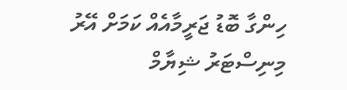ހިންގާ ބޮޑު ޖަރީމާއެއް ކަމަށް އޭރު މިނިސްޓަރު ޝިޔާމް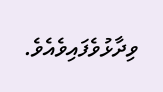ވިދާޅުވެފައިވެއެވެ.